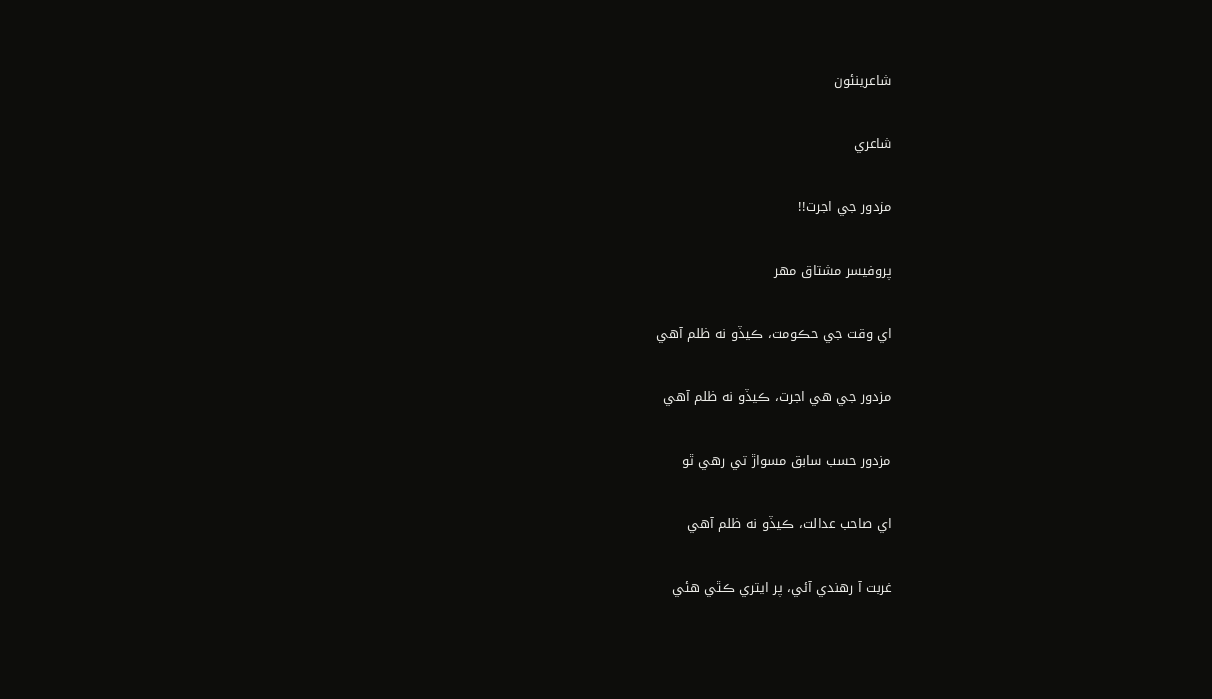شاعرينئون

شاعري

مزدور جي اجرت!!

پروفيسر مشتاق مھر

اي وقت جي حڪومت، ڪيڏو نه ظلم آھي

مزدور جي ھي اجرت، ڪيڏو نه ظلم آھي

مزدور حسب سابق مسواڙ تي رھي ٿو

اي صاحب عدالت، ڪيڏو نه ظلم آھي

غربت آ رھندي آئي، پر ايتري ڪٿي ھئي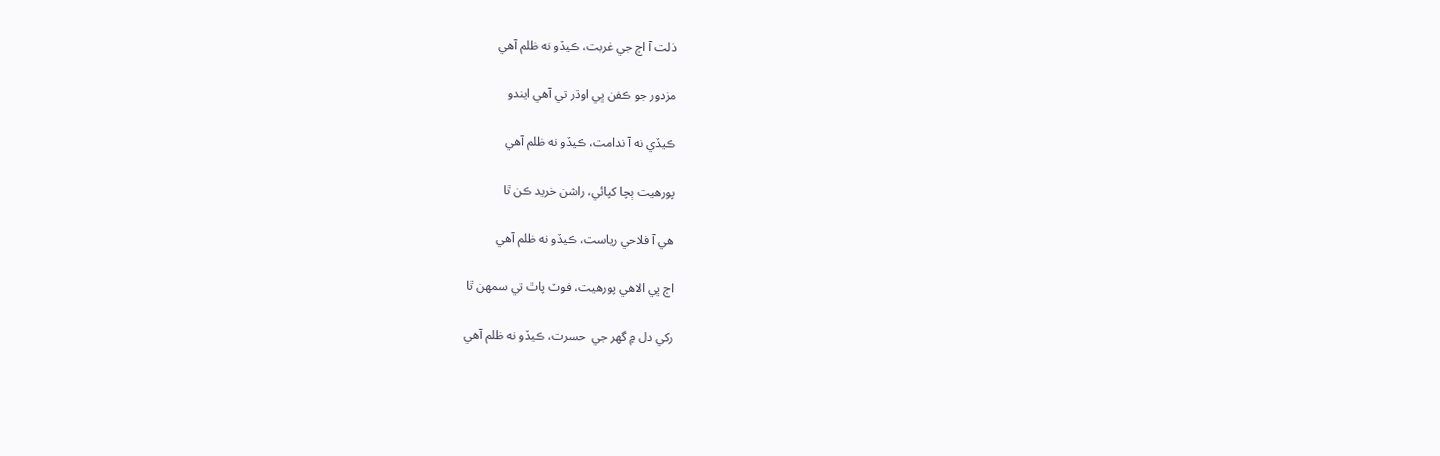ذلت آ اڄ جي غربت، ڪيڏو نه ظلم آھي

مزدور جو ڪفن ڀي اوڌر تي آھي ايندو

ڪيڏي نه آ ندامت، ڪيڏو نه ظلم آھي

پورھيت ٻچا کپائي، راشن خريد ڪن ٿا

ھي آ فلاحي رياست، ڪيڏو نه ظلم آھي

اڄ ڀي الاھي پورھيت، فوٽ پاٿ تي سمھن ٿا

رکي دل ۾ گھر جي  حسرت، ڪيڏو نه ظلم آھي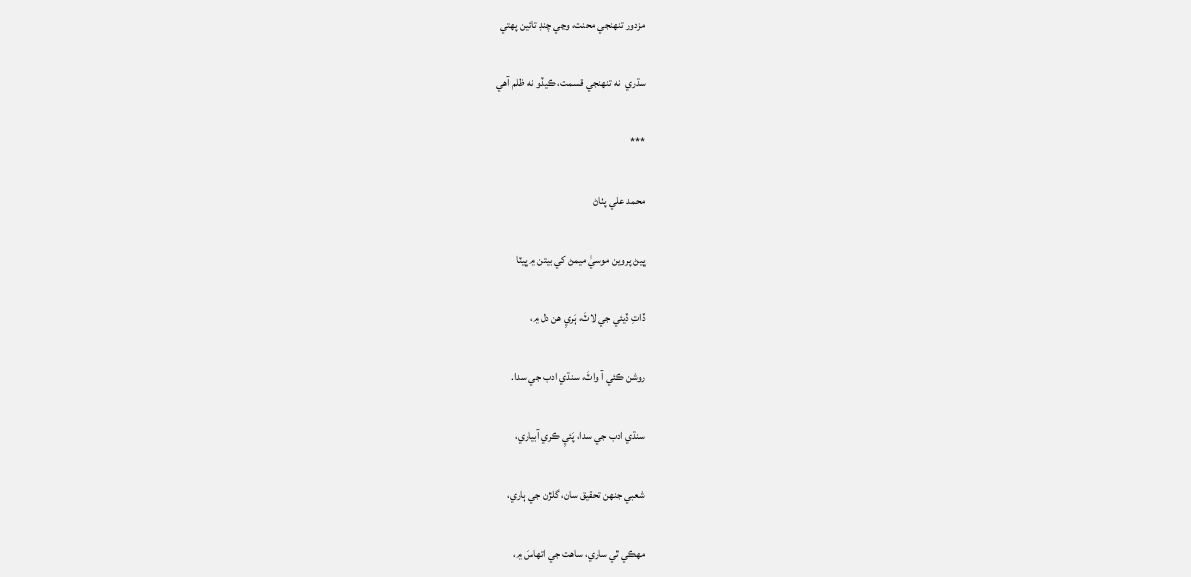مزدور تنھنجي محنت، وڃي چنڊ تائين پھتي

سڌري  نه تنھنجي قسمت، ڪيڏو نه ظلم آھي

***

محمد علي پٺاڻ

ڀيڻ پروين موسيٰ ميمڻ کي بيتن ۾ ڀيٽا

ڏاتِ ڏيئي جي لاٽَ، ٻَريِ ھن دل ۾،

روشن ڪئي آ واٽَ، سنڌي ادب جي سدا.

سنڌي ادب جي سدا، پَئيِ ڪري آبياري،

شعبي جنھن تحقيق سان، گلڙن جي ٻاري،

مھڪي ٿي ساري، ساھت جي اتھاسَ ۾،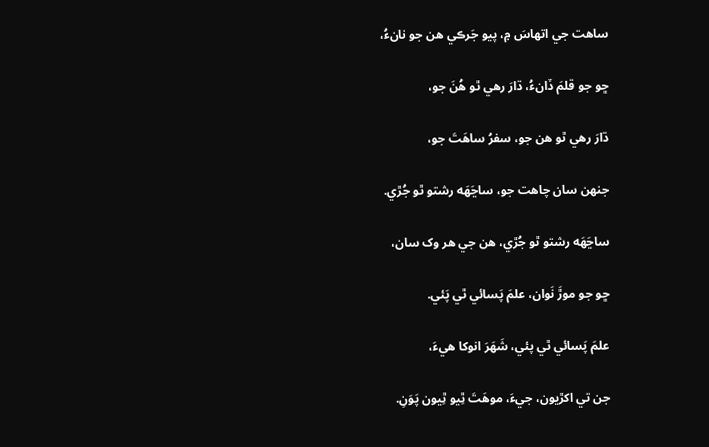ساھت جي اتھاسَ ۾، پيو جَرڪي ھن جو نانءُ،

ڇو جو قلمَ ڏانءُ، ڌارَ رھي ٿو ھُنَ جو،

ڌارَ رھي ٿو ھن جو، سفرُ ساھَتَ جو،

جنھن سان چاھت جو، ساڃَھَه رشتو ٿو جُڙي.

ساڃَھَه رشتو ٿو جُڙي، ھن جي ھر وک سان،

ڇو جو موڙَ نَوان، علمَ پَسائي ٿي پَئي.

علمَ پَسائي ٿي پئي، شَھَرَ انوکا ھيءَ،

جن تي اکڙيون، جيءَ، موھَتَ ٿِيو ٿِيون پَوَنِ.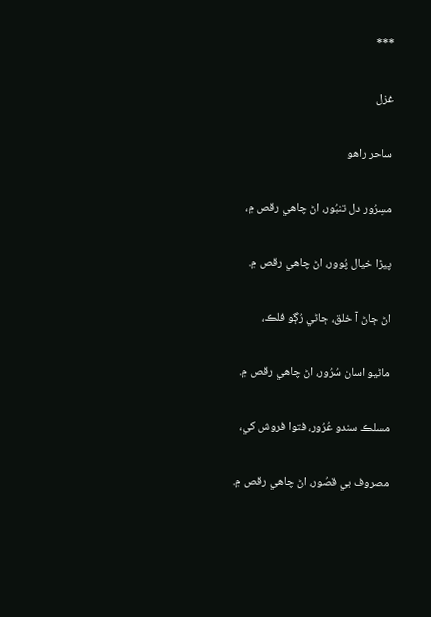***

غزل

ساحر راهو

مسِرُور دل تنبُور، اڻ چاهي رقص ۾،

پيڙا خيال پُوور، اڻ چاهي رقص ۾.

اڻ ڄاڻ آ خلق، ڄاڻي رُڳو فلڪ،

ماڻيو اسان سُرُور، اڻ چاهي رقص ۾.

مسلڪ سندو عُرُور، فتوا فروش کي،

مصروف بي قصُور، اڻ چاهي رقص ۾.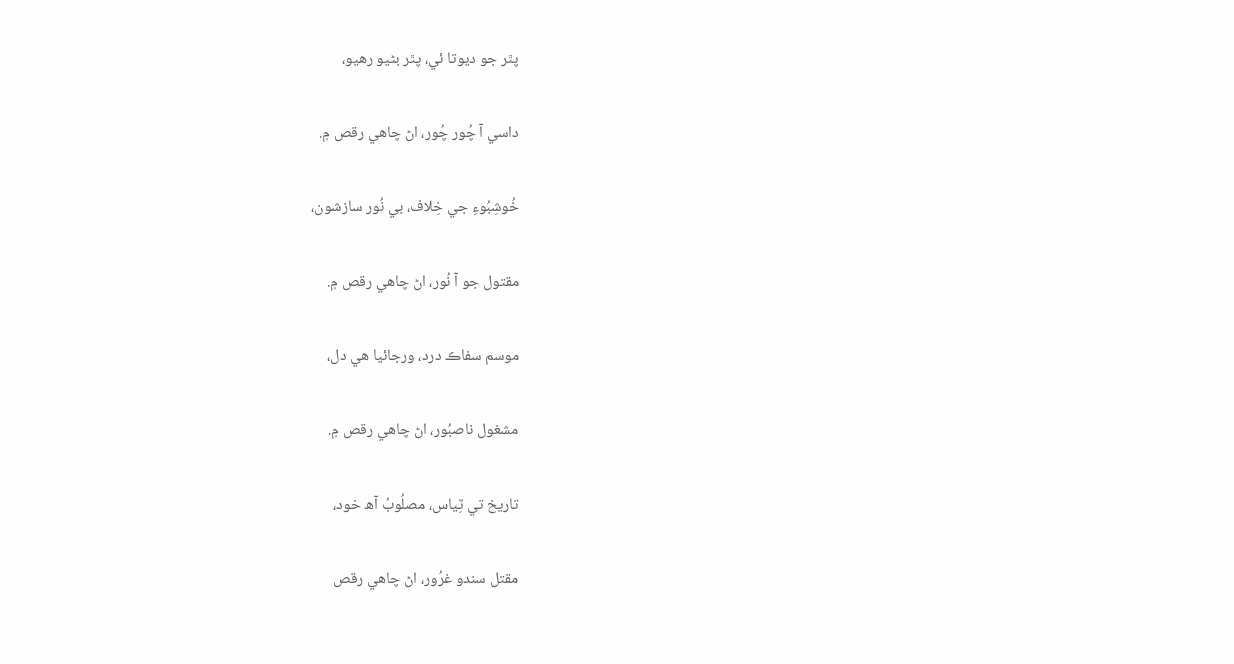پٿر جو ديوتا ئي، پٿر بڻيو رهيو،

داسي آ چُور چُور، اڻ چاهي رقص ۾.

خُوشِبُوءِ جي خِلاف، بي نُور سازشون،

مقتول جو آ نُور، اڻ چاهي رقص ۾.

موسم سفاڪ درد، ورجائيا هي دل،

مشغول ناصبُور، اڻ چاهي رقص ۾.

تاريخ تي ٽِياس، مصلُوبُ آھ خود،

مقتل سندو غرُور، اڻ چاهي رقص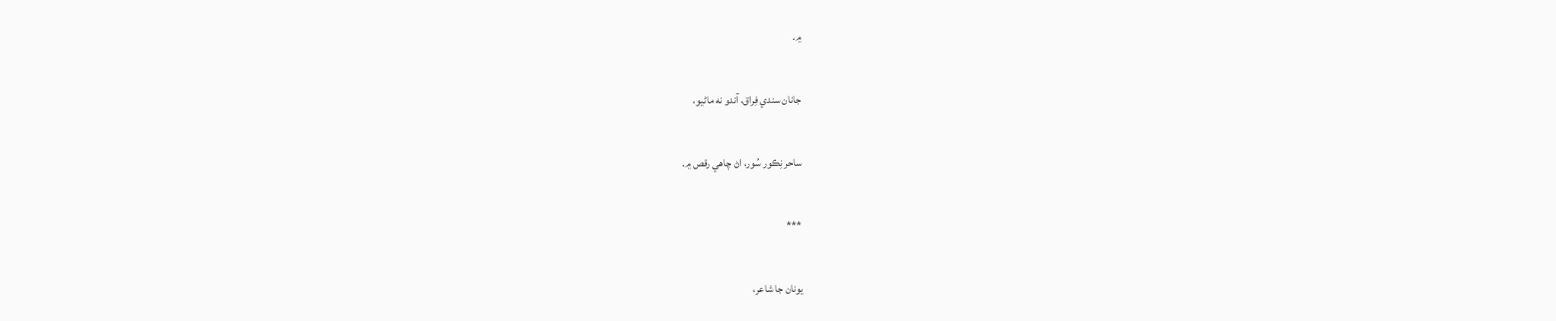۾.

جانان سندي فِراق، آندو نه ماڻيو،

ساحر نِڪور سُور، اڻ چاهي رقص ۾.

***

يونان جا شاعر،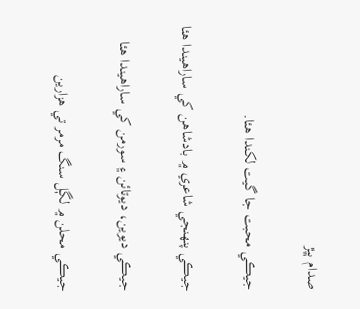صدام ٻپڙ

جيڪي محبت جا گيت لکندا ھئا.

جيڪي پنھنجي شاعري ۾ بادشاهن کي ساراھيندا ھئا

جيڪي ديوين، ديوتائن ۽ سورمن کي ساراھيندا ھئا

جيڪي محلن ۾ لڳل سنگ مرمر تي ھزارين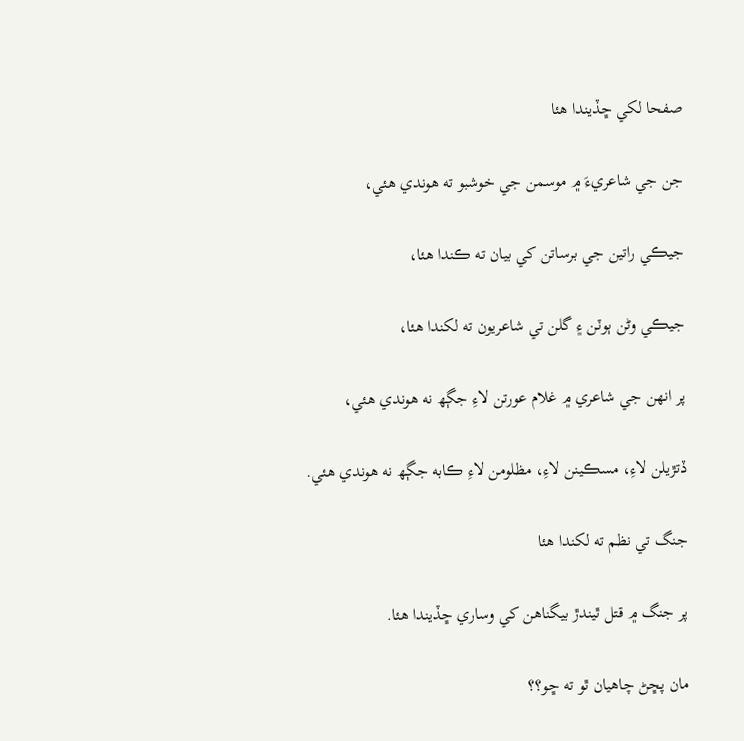صفحا لکي ڇڏيندا ھئا

جن جي شاعريءَ ۾ موسمن جي خوشبو ته ھوندي ھئي،

جيڪي راتين جي برساتن کي بيان ته ڪندا ھئا،

جيڪي وڻن ٻوٽن ۽ گلن تي شاعريون ته لکندا ھئا،

پر انھن جي شاعري ۾ غلام عورتن لاءِ جڳھ نه ھوندي ھئي،

ڏتڙيلن لاءِ، مسڪينن لاءِ، مظلومن لاءِ ڪابه جڳھ نه ھوندي ھئي.

جنگ تي نظم ته لکندا ھئا

پر جنگ ۾ قتل ٿيندڙ بيگناھن کي وساري ڇڏيندا هئا.

مان پڇڻ چاھيان ٿو ته ڇو؟؟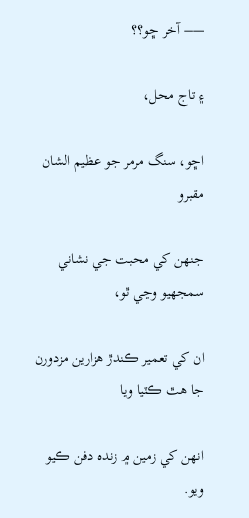—– آخر ڇو؟؟

۽ تاج محل،

اڇو، سنگ مرمر جو عظيم الشان مقبرو

جنھن کي محبت جي نشاني سمجھيو وڃي ٿو،

ان کي تعمير ڪندڙ ھزارين مزدورن جا ھٿ ڪٽيا ويا

انهن کي زمين ۾ زنده دفن ڪيو ويو.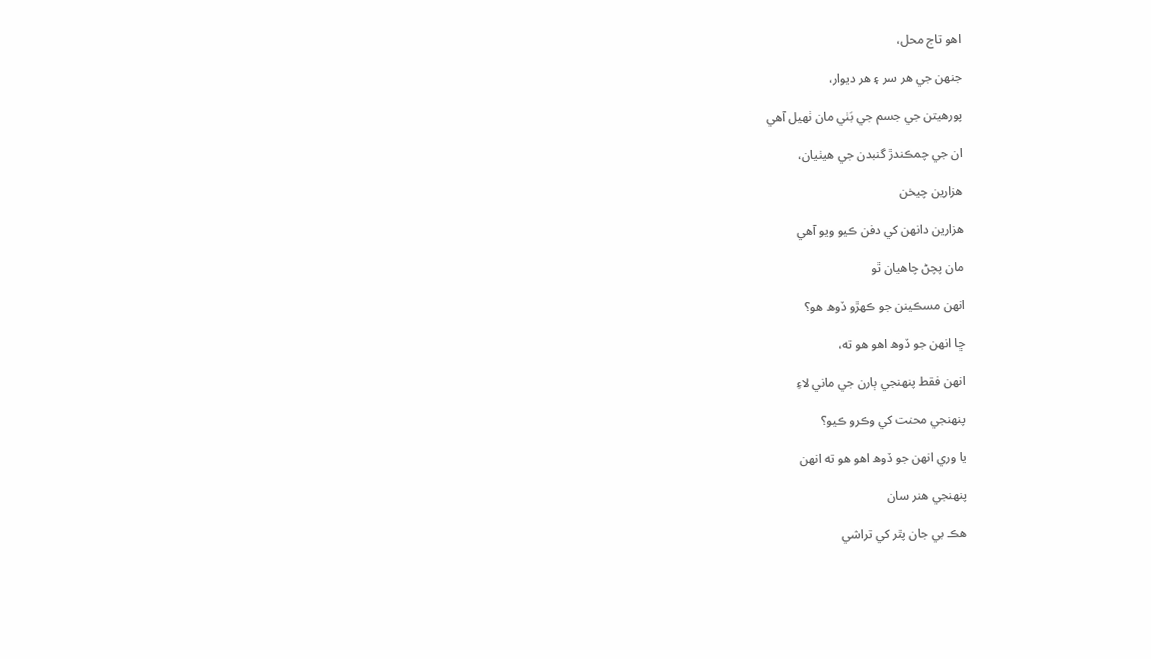اھو تاج محل،

جنھن جي ھر سر ۽ ھر ديوار،

پورھيتن جي جسم جي بَٺي مان ٺھيل آھي

ان جي چمڪندڙ گنبدن جي ھيٺيان،

ھزارين چيخن

ھزارين دانھن کي دفن ڪيو ويو آھي

مان پچڻ چاھيان ٿو

انھن مسڪينن جو ڪھڙو ڏوھ ھو؟

ڇا انھن جو ڏوھ اھو ھو ته،

انھن فقط پنھنجي ٻارن جي ماني لاءِ

پنھنجي محنت کي وڪرو ڪيو؟

يا وري انھن جو ڏوھ اھو ھو ته انھن

پنھنجي ھنر سان

ھڪ بي جان پٿر کي تراشي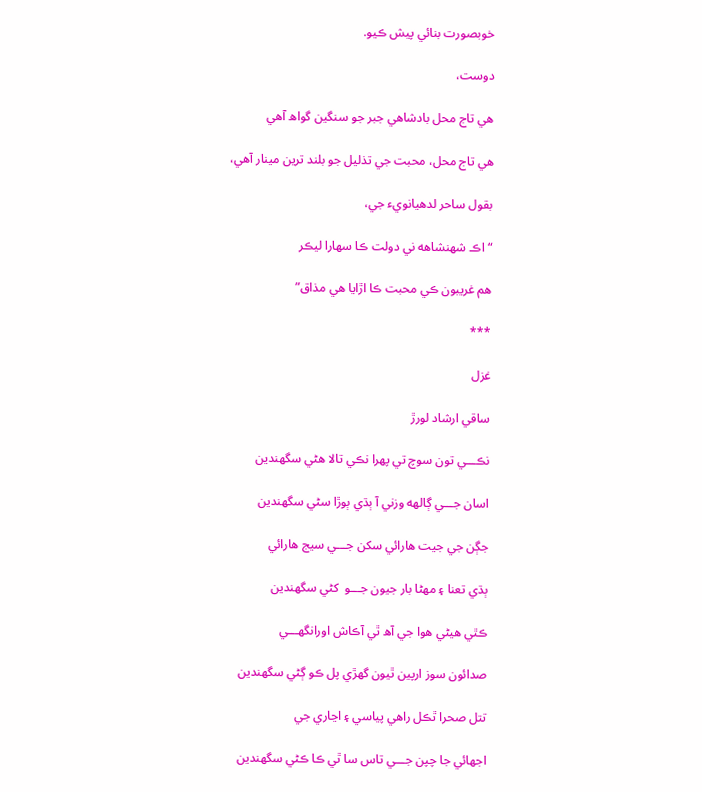خوبصورت بنائي پيش ڪيو.

دوست،

ھي تاج محل بادشاهي جبر جو سنگين گواھ آھي

هي تاج محل، محبت جي تذليل جو بلند ترين مينار آهي،

بقول ساحر لدھيانويء جي،

“اڪ شهنشاهه ني دولت ڪا سهارا ليڪر

هم غريبون ڪي محبت ڪا اڙايا هي مذاق”

***

غزل

ساقي ارشاد لورڙ

نڪـــي تون سوچ تي پھرا نڪي تالا ھڻي سگھندين

اسان جـــي ڳالھه وزني آ ٻڌي ٻوڙا سڻي سگھندين

جڳن جي جيت ھارائي سکن جـــي سيج ھارائي

ٻڌي تعنا ۽ مھڻا بار جيون جـــو  کڻي سگھندين

ڪٿي هيڻي ھوا جي آھ ٿي آڪاش اورانگھـــي

صدائون سوز ارپين ٿيون گھڙي پل ڪو ڳڻي سگھندين

تتل صحرا ٿڪل راھي پياسي ۽ اڃاري جي

اجھائي جا چپن جـــي تاس سا ٿي ڪا ڪڻي سگھندين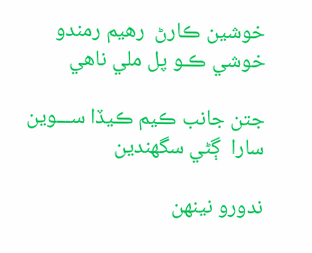خوشين ڪارڻ  رھيم رمندو خوشي ڪـو پل ملي ناھي

جتن جانب ڪيم ڪيڏا ســـوين سارا  ڳڻي سگھندين

ندورو نينھن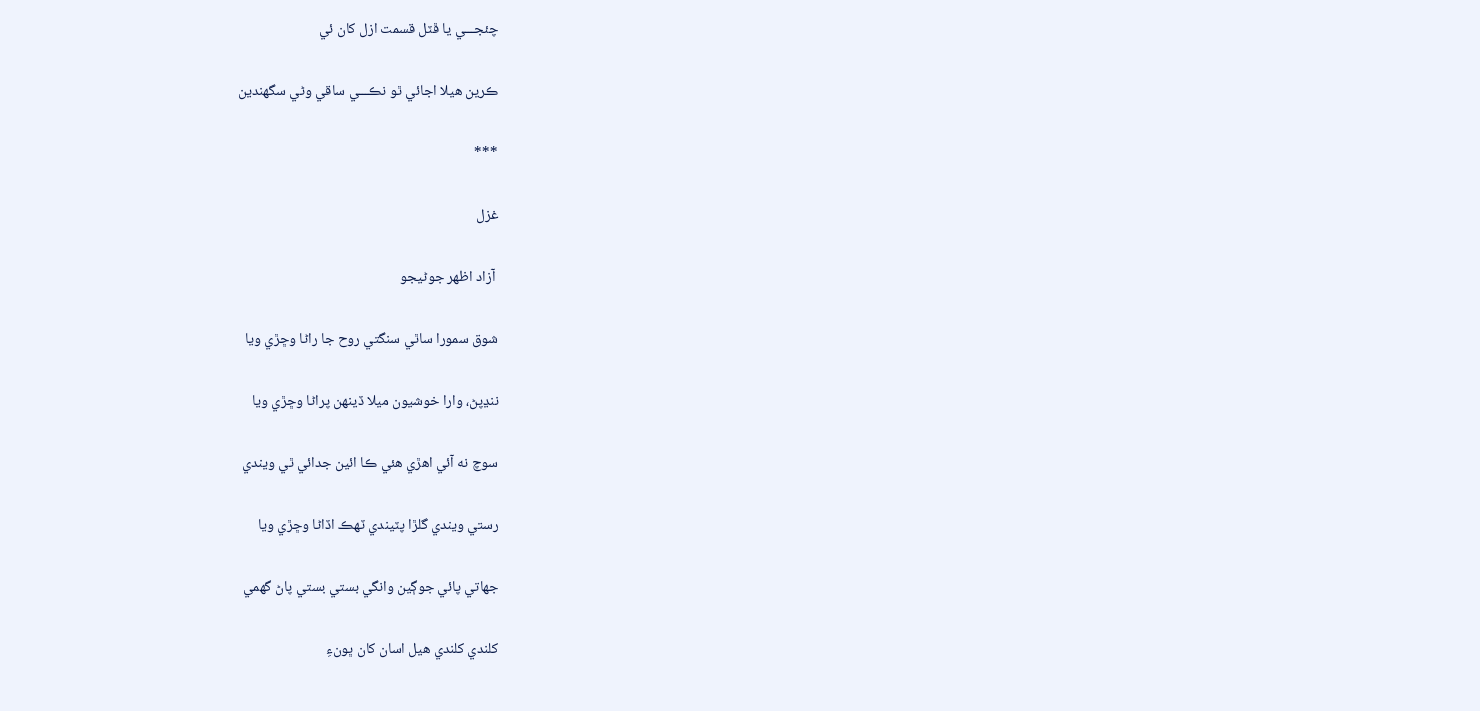چئجـــي يا ڦٽل قسمت ازل کان ئي

ڪرين ھيلا اجائي ٿو نڪـــي ساقي وڻي سگھندين

***

غزل

 آزاد اظهر جوڻيجو

شوق سمورا ساٿي سنگتي روح جا راڻا وڇڙي ويا

ننڍپڻ، وارا خوشيون ميلا ڏينهن پراڻا وڇڙي ويا

سوچ نه آئي اهڙي هئي ڪا ائين جدائي ٿي ويندي

رستي ويندي گلڙا پٽيندي ٽهڪ اڏاڻا وڇڙي ويا

جهاتي پائي جوڳين وانگي بستي بستي پاڻ گهمي

کلندي کلندي هيل اسان کان ڀونءِ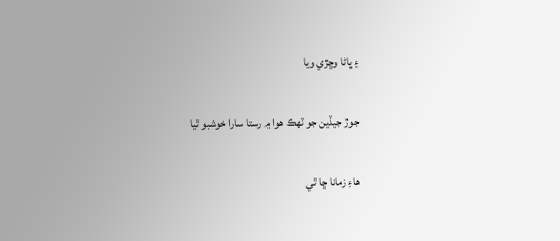۽ ڀاڻا وڇڙي ويا

جوڙ جيڏين جو ٽهڪ هوا ۾ رستا سارا خوشبو ٿيا

هاءِ زمانا ڇا ٿي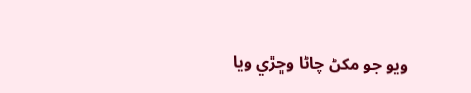ويو جو مکڻ چاڻا وڇڙي ويا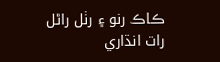ڪاڪ رنو ۽ رٺل راڻل رات انڌاري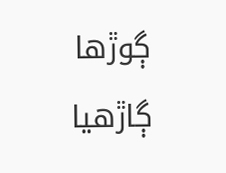ڳوڙها ڳاڙهيا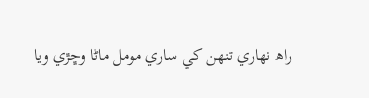راھ نهاري تنهن کي ساري مومل ماڻا وڇڙي ويا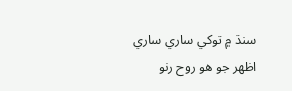سنڌ ۾ توکي ساري ساري اظهر جو هو روح رنو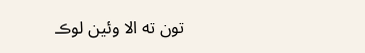تون ته الا وئين لوڪ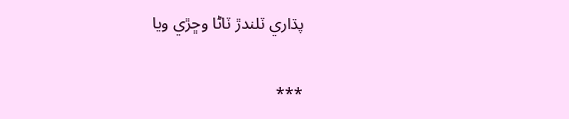پڌاري ٽلندڙ ٽاڻا وڇڙي ويا

***